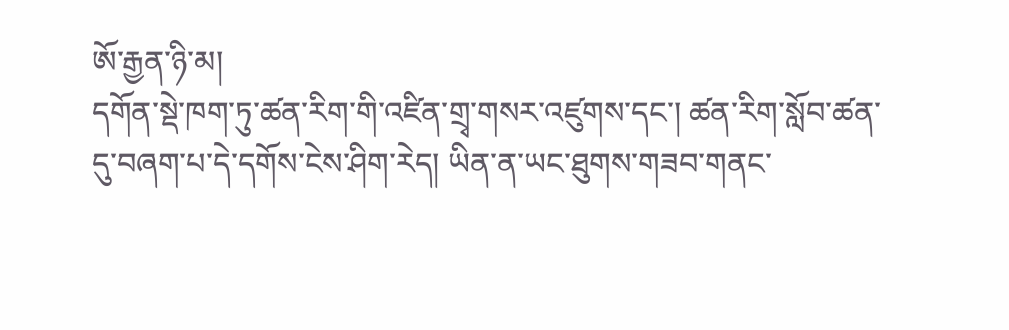ཨོ་རྒྱན་ཉི་མ།
དགོན་སྡེ་ཁག་ཏུ་ཚན་རིག་གི་འཛིན་གྲྭ་གསར་འཛུགས་དང་། ཚན་རིག་སློབ་ཚན་དུ་བཞག་པ་དེ་དགོས་ངེས་ཤིག་རེད། ཡིན་ན་ཡང་ཐུགས་གཟབ་གནང་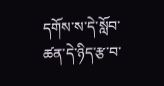དགོས་ས་དེ་སློབ་ཚན་དེ་ཉིད་རྩ་བ་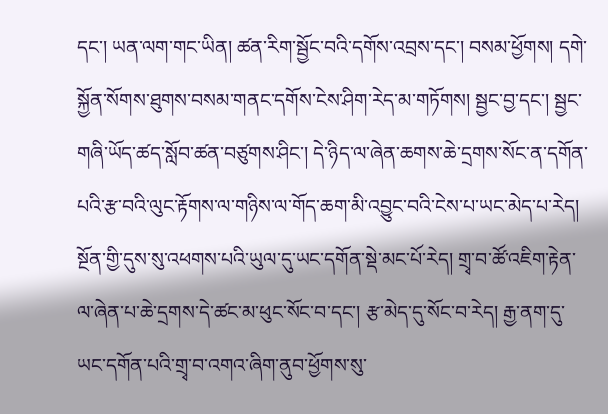དང་། ཡན་ལག་གང་ཡིན། ཚན་རིག་སྦྱོང་བའི་དགོས་འབྲས་དང་། བསམ་ཕྱོགས། དགེ་སྐྱོན་སོགས་ཐུགས་བསམ་གནང་དགོས་ངེས་ཤིག་རེད་མ་གཏོགས། སྦྱང་བྱ་དང་། སྦྱང་གཞི་ཡོད་ཚད་སློབ་ཚན་བཙུགས་ཤིང་། དེ་ཉིད་ལ་ཞེན་ཆགས་ཆེ་དྲགས་སོང་ན་དགོན་པའི་རྩ་བའི་ལུང་རྟོགས་ལ་གཉིས་ལ་གོད་ཆག་མི་འབྱུང་བའི་ངེས་པ་ཡང་མེད་པ་རེད། སྔོན་གྱི་དུས་སུ་འཕགས་པའི་ཡུལ་དུ་ཡང་དགོན་སྡེ་མང་པོ་རེད། གྲྭ་བ་ཚོ་འཇིག་རྟེན་ལ་ཞེན་པ་ཆེ་དྲགས་དེ་ཚང་མ་ཕུང་སོང་བ་དང་། རྩ་མེད་དུ་སོང་བ་རེད། རྒྱ་ནག་དུ་ཡང་དགོན་པའི་གྲྭ་བ་འགའ་ཞིག་ནུབ་ཕྱོགས་སུ་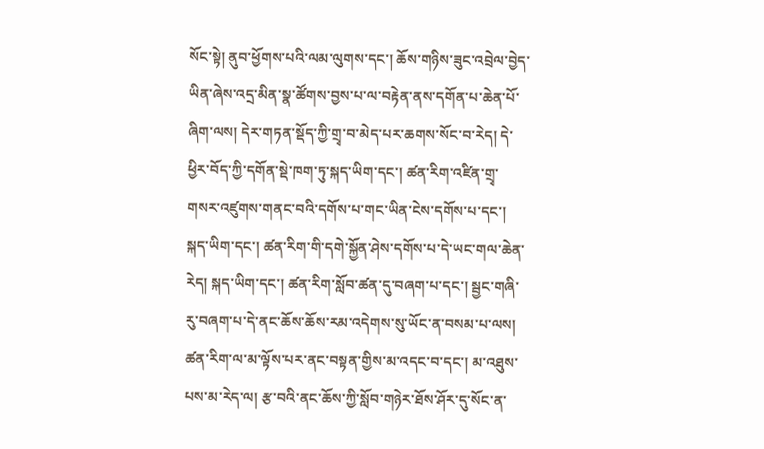སོང་སྟེ། ནུབ་ཕྱོགས་པའི་ལམ་ལུགས་དང་། ཆོས་གཉིས་ཟུང་འབྲེལ་བྱེད་ཡིན་ཞེས་འདྲ་མིན་སྣ་ཚོགས་བྱས་པ་ལ་བརྟེན་ནས་དགོན་པ་ཆེན་པོ་ཞིག་ལས། དེར་གཏན་སྡོད་ཀྱི་གྲྭ་བ་མེད་པར་ཆགས་སོང་བ་རེད། དེ་ཕྱིར་བོད་ཀྱི་དགོན་སྡེ་ཁག་ཏུ་སྐད་ཡིག་དང་། ཚན་རིག་འཛིན་གྲྭ་གསར་འཛུགས་གནང་བའི་དགོས་པ་གང་ཡིན་ངེས་དགོས་པ་དང་། སྐད་ཡིག་དང་། ཚན་རིག་གི་དགེ་སྐྱོན་ཤེས་དགོས་པ་དེ་ཡང་གལ་ཆེན་རེད། སྐད་ཡིག་དང་། ཚན་རིག་སློབ་ཚན་དུ་བཞག་པ་དང་། སྦྱང་གཞི་རུ་བཞག་པ་དེ་ནང་ཆོས་ཆོས་རམ་འདེགས་སུ་ཡོང་ན་བསམ་པ་ལས། ཚན་རིག་ལ་མ་ལྟོས་པར་ནང་བསྟན་གྱིས་མ་འདང་བ་དང་། མ་འཐུས་པས་མ་རེད་ལ། རྩ་བའི་ནང་ཆོས་ཀྱི་སློབ་གཉེར་ཐོས་ཤོར་དུ་སོང་ན་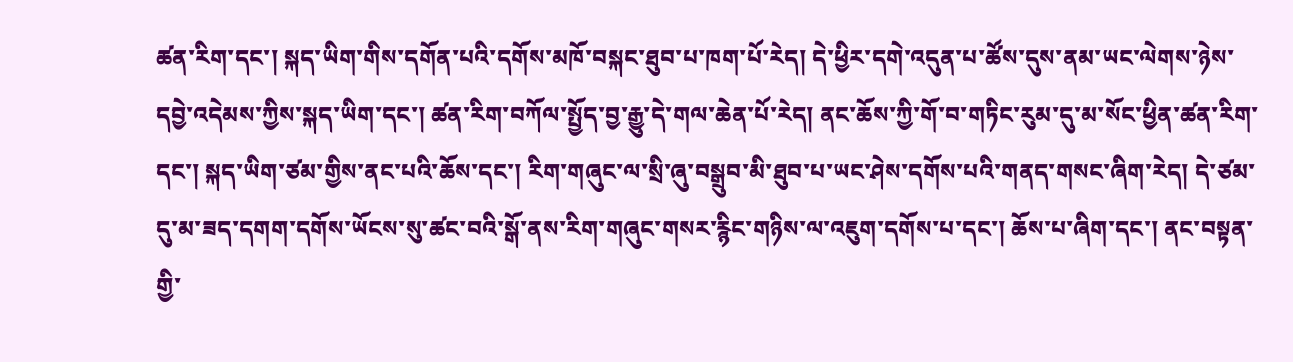ཚན་རིག་དང་། སྐད་ཡིག་གིས་དགོན་པའི་དགོས་མཁོ་བསྐང་ཐུབ་པ་ཁག་པོ་རེད། དེ་ཕྱིར་དགེ་འདུན་པ་ཚོས་དུས་ནམ་ཡང་ལེགས་ཉེས་དབྱེ་འདེམས་ཀྱིས་སྐད་ཡིག་དང་། ཚན་རིག་བཀོལ་སྤྱོད་བྱ་རྒྱུ་དེ་གལ་ཆེན་པོ་རེད། ནང་ཆོས་ཀྱི་གོ་བ་གཏིང་རུམ་དུ་མ་སོང་ཕྱིན་ཚན་རིག་དང་། སྐད་ཡིག་ཙམ་གྱིས་ནང་པའི་ཆོས་དང་། རིག་གཞུང་ལ་སྲི་ཞུ་བསྒྲུབ་མི་ཐུབ་པ་ཡང་ཤེས་དགོས་པའི་གནད་གསང་ཞིག་རེད། དེ་ཙམ་དུ་མ་ཟད་དགག་དགོས་ཡོངས་སུ་ཚང་བའི་སྒོ་ནས་རིག་གཞུང་གསར་རྙིང་གཉིས་ལ་འཇུག་དགོས་པ་དང་། ཆོས་པ་ཞིག་དང་། ནང་བསྟན་གྱི་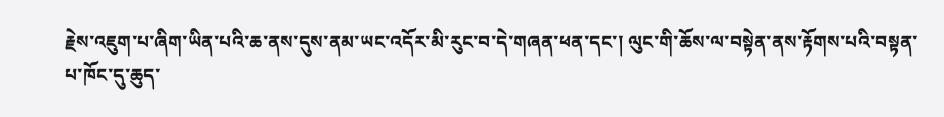རྗེས་འཇུག་པ་ཞིག་ཡིན་པའི་ཆ་ནས་དུས་ནམ་ཡང་འདོར་མི་རུང་བ་དེ་གཞན་ཕན་དང་། ལུང་གི་ཆོས་ལ་བསྟེན་ནས་རྟོགས་པའི་བསྟན་པ་ཁོང་དུ་ཆུད་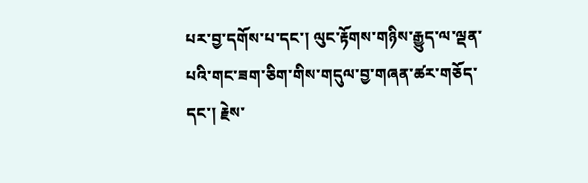པར་བྱ་དགོས་པ་དང་། ལུང་རྟོགས་གཉིས་རྒྱུད་ལ་ལྡན་པའི་གང་ཟག་ཅིག་གིས་གདུལ་བྱ་གཞན་ཚར་གཅོད་དང་། རྗེས་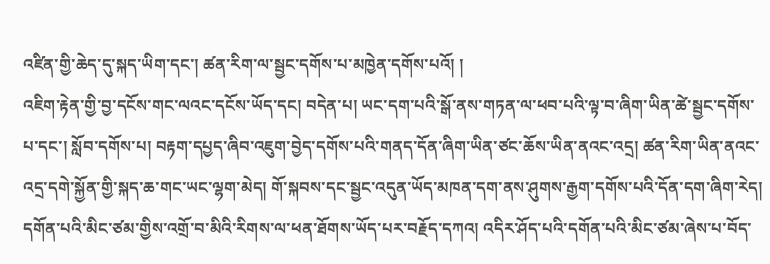འཛིན་གྱི་ཆེད་དུ་སྐད་ཡིག་དང་། ཚན་རིག་ལ་སྦྱང་དགོས་པ་མཁྱེན་དགོས་པའོ། །
འཇིག་རྟེན་གྱི་བྱ་དངོས་གང་ལའང་དངོས་ཡོད་དང། བདེན་པ། ཡང་དག་པའི་སྒོ་ནས་གཏན་ལ་ཕབ་པའི་ལྟ་བ་ཞིག་ཡིན་ཚེ་སྦྱང་དགོས་པ་དང་། སློབ་དགོས་པ། བརྟག་དཔྱད་ཞིབ་འཇུག་བྱེད་དགོས་པའི་གནད་དོན་ཞིག་ཡིན་ཙང་ཆོས་ཡིན་ནའང་འདྲ། ཚན་རིག་ཡིན་ནའང་འདྲ་དགེ་སྐྱོན་གྱི་སྐད་ཆ་གང་ཡང་ལྷག་མེད། གོ་སྐབས་དང་སྦྱང་འདུན་ཡོད་མཁན་དག་ནས་ཤུགས་རྒྱག་དགོས་པའི་དོན་དག་ཞིག་རེད། དགོན་པའི་མིང་ཙམ་གྱིས་འགྲོ་བ་མིའི་རིགས་ལ་ཕན་ཐོགས་ཡོད་པར་བརྗོད་དཀའ། འདིར་ཤོད་པའི་དགོན་པའི་མིང་ཙམ་ཞེས་པ་བོད་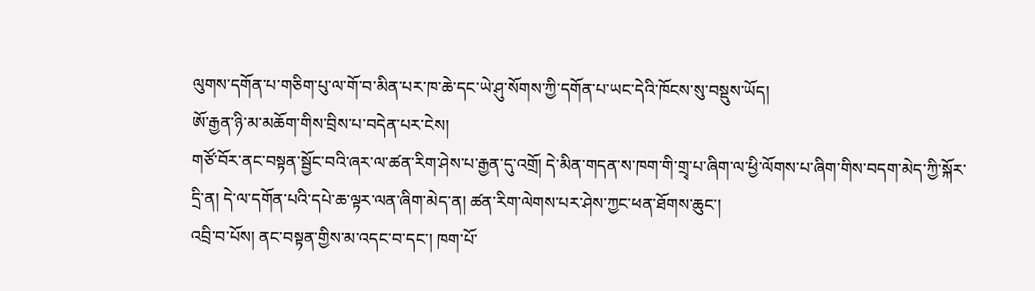ལུགས་དགོན་པ་གཅིག་པུ་ལ་གོ་བ་མིན་པར་ཁ་ཆེ་དང་ཡེ་ཤུ་སོགས་ཀྱི་དགོན་པ་ཡང་དེའི་ཁོངས་སུ་བསྡུས་ཡོད།
ཨོ་རྒྱན་ཉི་མ་མཆོག་གིས་བྲིས་པ་བདེན་པར་ངེས།
གཙོ་བོར་ནང་བསྟན་སྦྱོང་བའི་ཞར་ལ་ཚན་རིག་ཤེས་པ་རྒྱན་དུ་འགྲོ། དེ་མིན་གདན་ས་ཁག་གི་གྲྭ་པ་ཞིག་ལ་ཕྱི་ལོགས་པ་ཞིག་གིས་བདག་མེད་ཀྱི་སྐོར་དྲི་ན། དེ་ལ་དགོན་པའི་དཔེ་ཆ་ལྟར་ལན་ཞིག་མེད་ན། ཚན་རིག་ལེགས་པར་ཤེས་ཀྱང་ཕན་ཐོགས་ཆུང་།
འབྲི་བ་པོས། ནང་བསྟན་གྱིས་མ་འདང་བ་དང་། ཁག་པོ་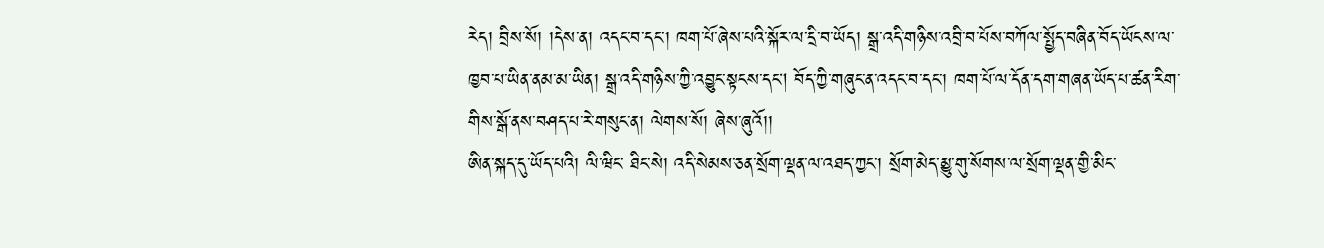རེད། བྲིས་སོ། །དེས་ན། འདང་བ་དང་། ཁག་པོ་ཞེས་པའི་སྐོར་ལ་དྲི་བ་ཡོད། སྒྲ་འདི་གཉིས་འབྲི་བ་པོས་བཀོལ་སྤྱོད་བཞིན་བོད་ཡོངས་ལ་ཁྱབ་པ་ཡིན་ནམ་མ་ཡིན། སྒྲ་འདི་གཉིས་ཀྱི་འབྱུང་སྟངས་དང། བོད་ཀྱི་གཞུང་ན་འདང་བ་དང་། ཁག་པོ་ལ་དོན་དག་གཞན་ཡོད་པ་ཚན་རིག་གིས་སྒོ་ནས་བཤད་པ་རེ་གསུང་ན། ལེགས་སོ། ཞེས་ཞུའོ།།
ཨིན་སྐད་དུ་ཡོད་པའི། ལི་ཝིང་ ཐིང་སེ། འདི་སེམས་ཅན་སྲོག་ལྡན་ལ་འཐད་ཀྱང་། སྲོག་མེད་མྱུ་གུ་སོགས་ལ་སྲོག་ལྡན་གྱི་མིང་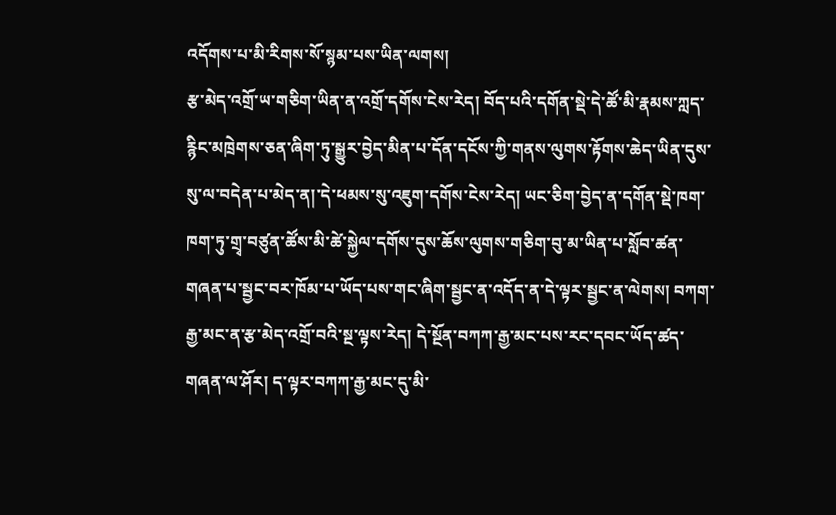འདོགས་པ་མི་རིགས་སོ་སྙམ་པས་ཡིན་ལགས།
རྩ་མེད་འགྲོ་ཡ་གཅིག་ཡིན་ན་འགྲོ་དགོས་ངེས་རེད། བོད་པའི་དགོན་སྡེ་དེ་ཚོ་མི་རྣམས་ཀླད་རྙིང་མཁྲེགས་ཅན་ཞིག་ཏུ་སྒྱུར་བྱེད་མིན་པ་དོན་དངོས་ཀྱི་གནས་ལུགས་རྟོགས་ཆེད་ཡིན་དུས་སུ་ལ་བདེན་པ་མེད་ན།་དེ་ཕམས་སུ་འཇུག་དགོས་ངེས་རེད། ཡང་ཅིག་བྱེད་ན་དགོན་སྡེ་ཁག་ཁག་ཏུ་གྲྭ་བཙུན་ཚོས་མི་ཚེ་སྐྱེལ་དགོས་དུས་ཆོས་ལུགས་གཅིག་བུ་མ་ཡིན་པ་སློབ་ཚན་གཞན་པ་སྦྱང་བར་ཁོམ་པ་ཡོད་པས་གང་ཞིག་སྦྱང་ན་འདོད་ན་དེ་ལྟར་སྦྱང་ན་ལེགས། བཀག་རྒྱ་མང་ན་རྩ་མེད་འགྲོ་བའི་སྔ་ལྟས་རེད། དེ་སྔོན་བཀཀ་རྒྱ་མང་པས་རང་དབང་ཡོད་ཚད་གཞན་ལ་ཤོར། ད་ལྟར་བཀཀ་རྒྱ་མང་དུ་མི་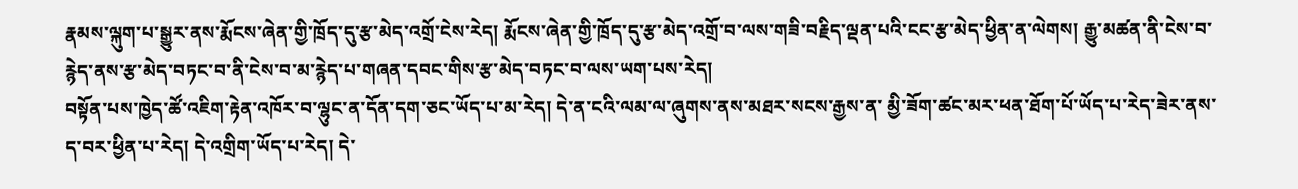རྣམས་ལྐུག་པ་སྒྱུར་ནས་རྨོངས་ཞེན་གྱི་ཁྲོད་དུ་རྩ་མེད་འགྲོ་ངེས་རེད། རྨོངས་ཞེན་གྱི་ཁྲོད་དུ་རྩ་མེད་འགྲོ་བ་ལས་གཟི་བརྗིད་ལྡན་པའི་ངང་རྩ་མེད་ཕྱིན་ན་ལེགས། རྒྱུ་མཚན་ནི་ངེས་བ་རྙེད་ནས་རྩ་མེད་བཏང་བ་ནི་ངེས་བ་མ་རྙེད་པ་གཞན་དབང་གིས་རྩ་མེད་བཏང་བ་ལས་ཡག་པས་རེད།
བསྟོན་པས་ཁྱེད་ཚོ་འཇིག་རྟེན་འཁོར་བ་ལྷུང་ན་དོན་དག་ཅང་ཡོད་པ་མ་རེད། དེ་ན་ངའི་ལམ་ལ་ཞུགས་ནས་མཐར་སངས་རྒྱས་ན་ མྱི་ཟོག་ཚང་མར་ཕན་ཐོག་པོ་ཡོད་པ་རེད་ཟེར་ནས་ད་བར་ཕྱིན་པ་རེད། དེ་འགྲིག་ཡོད་པ་རེད། དེ་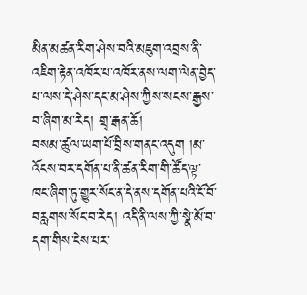མིན་མཚན་རིག་ཤེས་བའི་མཇུག་འབྲས་ནི་འཇིག་རྟེན་འཁོར་པ་འཁོར་ནས་ལག་ལེན་བྱེད་པ་ལས་དེ་ཤེས་དང་མ་ཤེས་ཀྱིས་སངས་རྒྱས་བ་ཞིག་མ་རེད། གྲྭ་རྒན་ཆོ།
བསམ་ཚུལ་ཡག་པོ་བྲིས་གནང་འདུག །མ་འོངས་བར་དགོན་པ་ནི་ཚན་རིག་གི་ཚོད་ལྟ་ཁང་ཞིག་ཏུ་གྱུར་སོང་ན་དེ་ནས་དགོན་པའི་ངོ་བོ་བརླགས་སོང་བ་རེད། འདི་ནི་ལས་ཀྱི་སྣེ་མོ་བ་དག་གིས་ངེས་པར་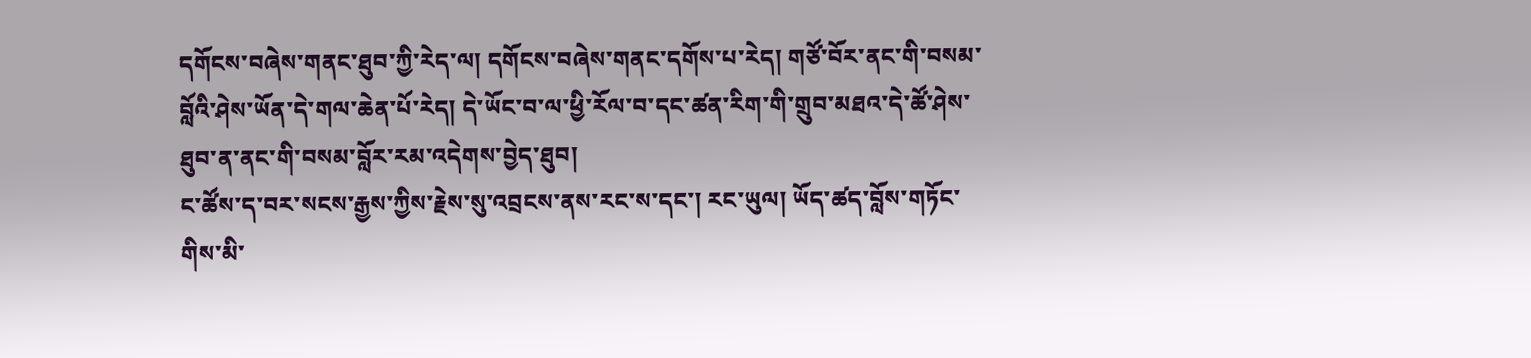དགོངས་བཞེས་གནང་ཐུབ་ཀྱི་རེད་ལ། དགོངས་བཞེས་གནང་དགོས་པ་རེད། གཙོ་བོར་ནང་གི་བསམ་བློའི་ཤེས་ཡོན་དེ་གལ་ཆེན་པོ་རེད། དེ་ཡོང་བ་ལ་ཕྱི་རོལ་བ་དང་ཚན་རིག་གི་གྲུབ་མཐའ་དེ་ཚོ་ཤེས་ཐུབ་ན་ནང་གི་བསམ་བློར་རམ་འདེགས་བྱེད་ཐུབ།
ང་ཚོས་ད་བར་སངས་རྒྱས་ཀྱིས་རྗེས་སུ་འབྲངས་ནས་རང་ས་དང་། རང་ཡུལ། ཡོད་ཚད་བློས་གཏོང་གིས་མི་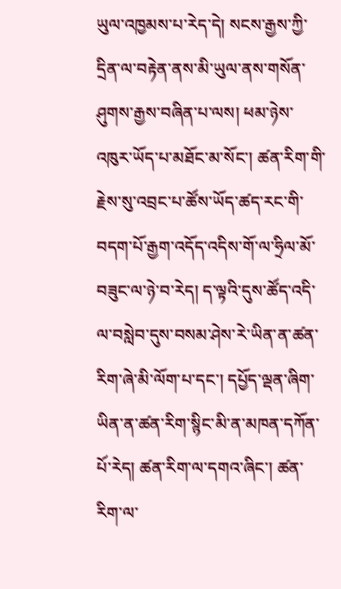ཡུལ་འཁྱམས་པ་རེད་དེ། སངས་རྒྱས་ཀྱི་དྲིན་ལ་བརྟེན་ནས་མི་ཡུལ་ནས་གསོན་ཤུགས་རྒྱས་བཞིན་པ་ལས། ཕམ་ཉེས་འཁུར་ཡོད་པ་མཐོང་མ་སོང་། ཚན་རིག་གི་རྗེས་སུ་འབྲང་པ་ཚོས་ཡོད་ཚད་རང་གི་བདག་པོ་རྒྱག་འདོད་འདིས་གོ་ལ་ཧྲིལ་མོ་བཟུང་ལ་ཉེ་བ་རེད། ད་ལྟའི་དུས་ཚོད་འདི་ལ་བསླེབ་དུས་བསམ་ཤེས་རེ་ཡིན་ན་ཚན་རིག་ཞེ་མི་ལོག་པ་དང་། དཔྱོད་ལྡན་ཞིག་ཡིན་ན་ཚན་རིག་སྙིང་མི་ན་མཁན་དཀོན་པོ་རེད། ཚན་རིག་ལ་དགའ་ཞིང་། ཚན་རིག་ལ་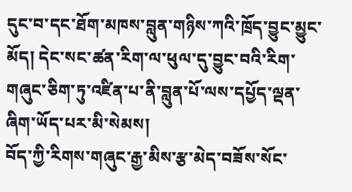དུང་བ་དང་ཐོག་མཁས་བླུན་གཉིས་ཀའི་ཁྲོད་བྱུང་མྱུང་མོད། དེང་སང་ཚན་རིག་ལ་ཕུལ་དུ་བྱུང་བའི་རིག་གཞུང་ཅིག་ཏུ་འཛིན་པ་ནི་བླུན་པོ་ལས་དཔྱོད་ལྡན་ཞིག་ཡོད་པར་མི་སེམས།
བོད་ཀྱི་རིགས་གཞུང་རྒྱ་མིས་རྩ་མེད་བཟོས་སོང་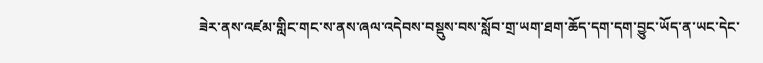ཟེར་ནས་འཛམ་གླིང་གང་ས་ནས་ཞལ་འདེབས་བསྡུས་བས་སློབ་གྲ་ཡག་ཐག་ཆོད་དག་དག་བྱུང་ཡོད་ན་ཡང་དེང་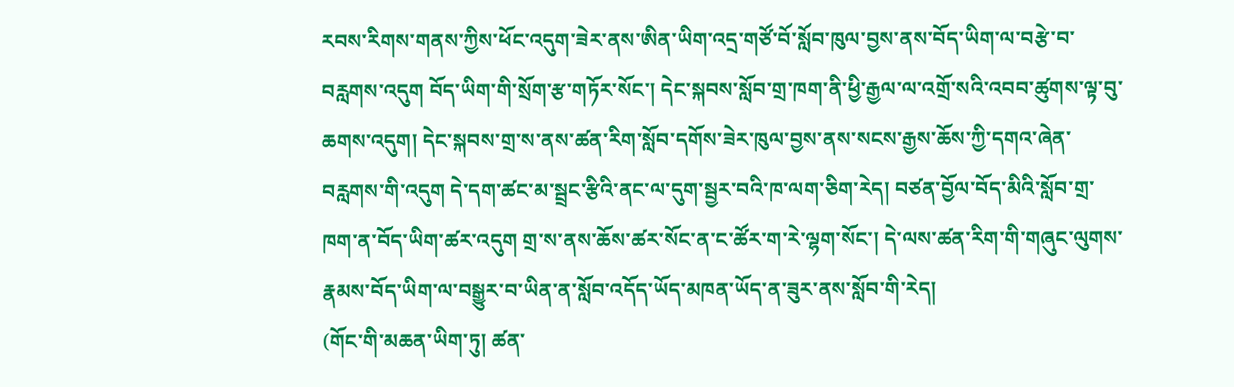རབས་རིགས་གནས་ཀྱིས་ཕོང་འདུག་ཟེར་ནས་ཨིན་ཡིག་འདྲ་གཙོ་བོ་སློབ་ཁུལ་བྱས་ནས་བོད་ཡིག་ལ་བརྩེ་བ་བརླགས་འདུག བོད་ཡིག་གི་སྲོག་རྩ་གཏོར་སོང་། དེང་སྐབས་སློབ་གྲ་ཁག་ནི་ཕྱི་རྒྱལ་ལ་འགྲོ་སའི་འབབ་ཚུགས་ལྟ་བུ་ཆགས་འདུག། དེང་སྐབས་གྲ་ས་ནས་ཚན་རིག་སློབ་དགོས་ཟེར་ཁུལ་བྱས་ནས་སངས་རྒྱས་ཆོས་ཀྱི་དགའ་ཞེན་བརླགས་གི་འདུག དེ་དག་ཚང་མ་སྦྲང་རྩིའི་ནང་ལ་དུག་སྦྱར་བའི་ཁ་ལག་ཅིག་རེད། བཙན་བྱོལ་བོད་མིའི་སློབ་གྲ་ཁག་ན་བོད་ཡིག་ཚར་འདུག གྲ་ས་ནས་ཆོས་ཚར་སོང་ན་ང་ཚོར་ག་རེ་ལྷག་སོང་། དེ་ལས་ཚན་རིག་གི་གཞུང་ལུགས་རྣམས་བོད་ཡིག་ལ་བསྒྱུར་བ་ཡིན་ན་སློབ་འདོད་ཡོད་མཁན་ཡོད་ན་ཟུར་ནས་སློབ་གི་རེད།
(གོང་གི་མཆན་ཡིག་ཏུ། ཚན་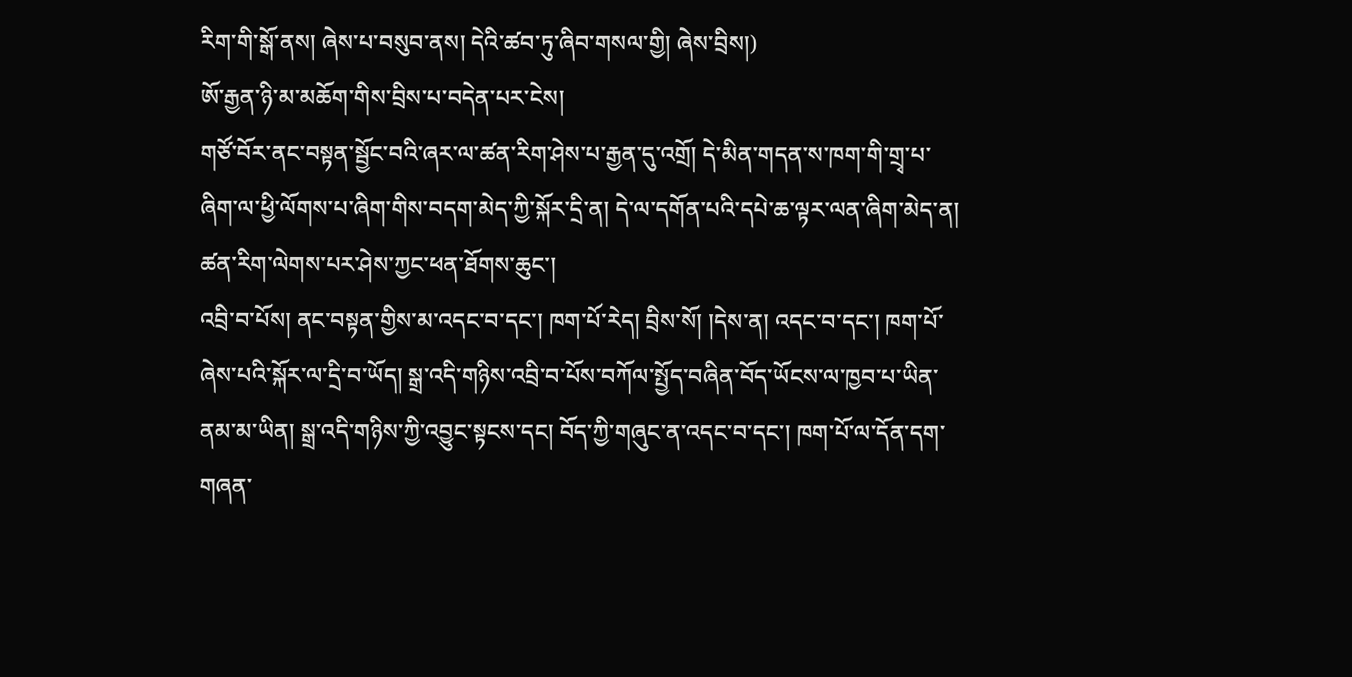རིག་གི་སྒོ་ནས། ཞེས་པ་བསུབ་ནས། དེའི་ཚབ་ཏུ་ཞིབ་གསལ་གྱི། ཞེས་བྲིས།)
ཨོ་རྒྱན་ཉི་མ་མཆོག་གིས་བྲིས་པ་བདེན་པར་ངེས།
གཙོ་བོར་ནང་བསྟན་སྦྱོང་བའི་ཞར་ལ་ཚན་རིག་ཤེས་པ་རྒྱན་དུ་འགྲོ། དེ་མིན་གདན་ས་ཁག་གི་གྲྭ་པ་ཞིག་ལ་ཕྱི་ལོགས་པ་ཞིག་གིས་བདག་མེད་ཀྱི་སྐོར་དྲི་ན། དེ་ལ་དགོན་པའི་དཔེ་ཆ་ལྟར་ལན་ཞིག་མེད་ན། ཚན་རིག་ལེགས་པར་ཤེས་ཀྱང་ཕན་ཐོགས་ཆུང་།
འབྲི་བ་པོས། ནང་བསྟན་གྱིས་མ་འདང་བ་དང་། ཁག་པོ་རེད། བྲིས་སོ། །དེས་ན། འདང་བ་དང་། ཁག་པོ་ཞེས་པའི་སྐོར་ལ་དྲི་བ་ཡོད། སྒྲ་འདི་གཉིས་འབྲི་བ་པོས་བཀོལ་སྤྱོད་བཞིན་བོད་ཡོངས་ལ་ཁྱབ་པ་ཡིན་ནམ་མ་ཡིན། སྒྲ་འདི་གཉིས་ཀྱི་འབྱུང་སྟངས་དང། བོད་ཀྱི་གཞུང་ན་འདང་བ་དང་། ཁག་པོ་ལ་དོན་དག་གཞན་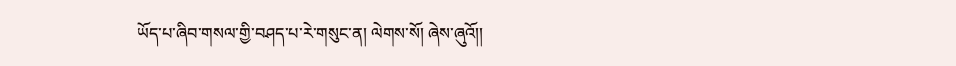ཡོད་པ་ཞིབ་གསལ་གྱི་བཤད་པ་རེ་གསུང་ན། ལེགས་སོ། ཞེས་ཞུའོ།།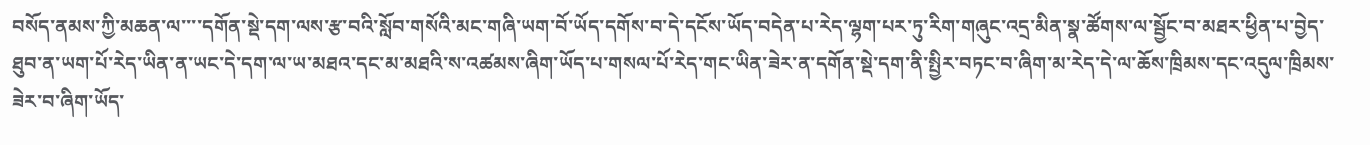བསོད་ནམས་ཀྱི་མཆན་ལ་་་་དགོན་སྡེ་དག་ལས་རྩ་བའི་སློབ་གསོའི་མང་གཞི་ཡག་བོ་ཡོད་དགོས་བ་དེ་དངོས་ཡོད་བདེན་པ་རེད་ལྷག་པར་ཏུ་རིག་གཞུང་འདྲ་མིན་སྣ་ཚོགས་ལ་སྦྱོང་བ་མཐར་ཕྱིན་པ་བྱེད་ཐུབ་ན་ཡག་པོ་རེད་ཡིན་ན་ཡང་དེ་དག་ལ་ཡ་མཐའ་དང་མ་མཐའི་ས་འཚམས་ཞིག་ཡོད་པ་གསལ་པོ་རེད་གང་ཡིན་ཟེར་ན་དགོན་སྡེ་དག་ནི་སྤྱིར་བཏང་བ་ཞིག་མ་རེད་དེ་ལ་ཆོས་ཁྲིམས་དང་འདུལ་ཁྲིམས་ཟེར་བ་ཞིག་ཡོད་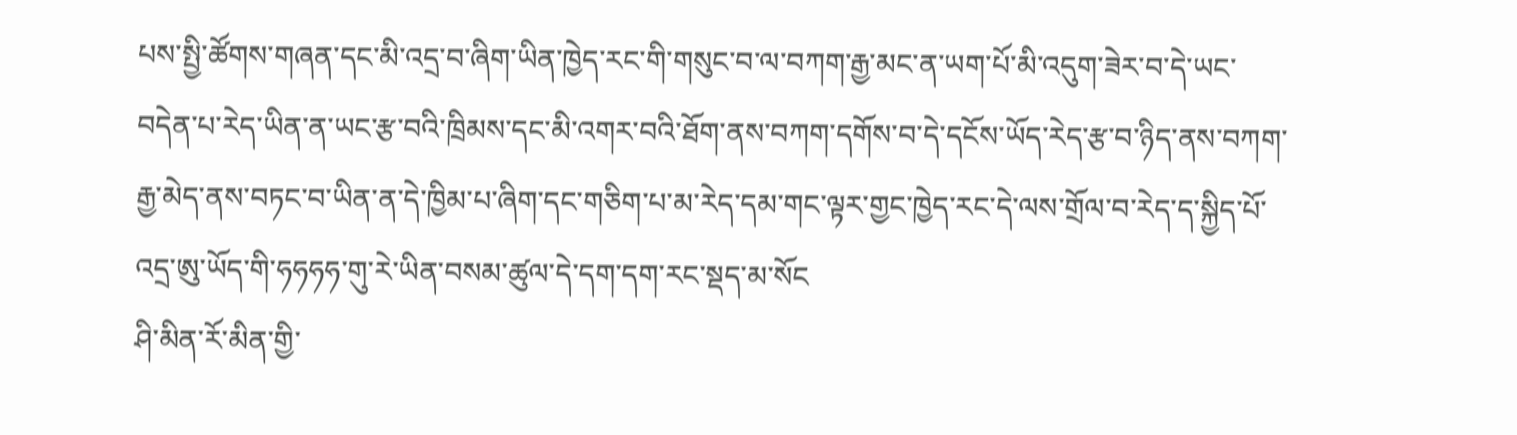པས་སྤྱི་ཚོགས་གཞན་དང་མི་འདྲ་བ་ཞིག་ཡིན་ཁྱེད་རང་གི་གསུང་བ་ལ་བཀག་རྒྱ་མང་ན་ཡག་པོ་མི་འདུག་ཟེར་བ་དེ་ཡང་བདེན་པ་རེད་ཡིན་ན་ཡང་རྩ་བའི་ཁྲིམས་དང་མི་འགར་བའི་ཐོག་ནས་བཀག་དགོས་བ་དེ་དངོས་ཡོད་རེད་རྩ་བ་ཉིད་ནས་བཀག་རྒྱ་མེད་ནས་བཏང་བ་ཡིན་ན་དེ་ཁྱིམ་པ་ཞིག་དང་གཅིག་པ་མ་རེད་དམ་གང་ལྟར་གྱང་ཁྱེད་རང་དེ་ལས་གྲོལ་བ་རེད་ད་སྐྱིད་པོ་འདྲ་ཨུ་ཡོད་གི་ཧཧཧཧ་གུ་རེ་ཡིན་བསམ་ཚུལ་དེ་དག་དག་རང་སྡད་མ་སོང
ཤི་མིན་རོ་མིན་གྱི་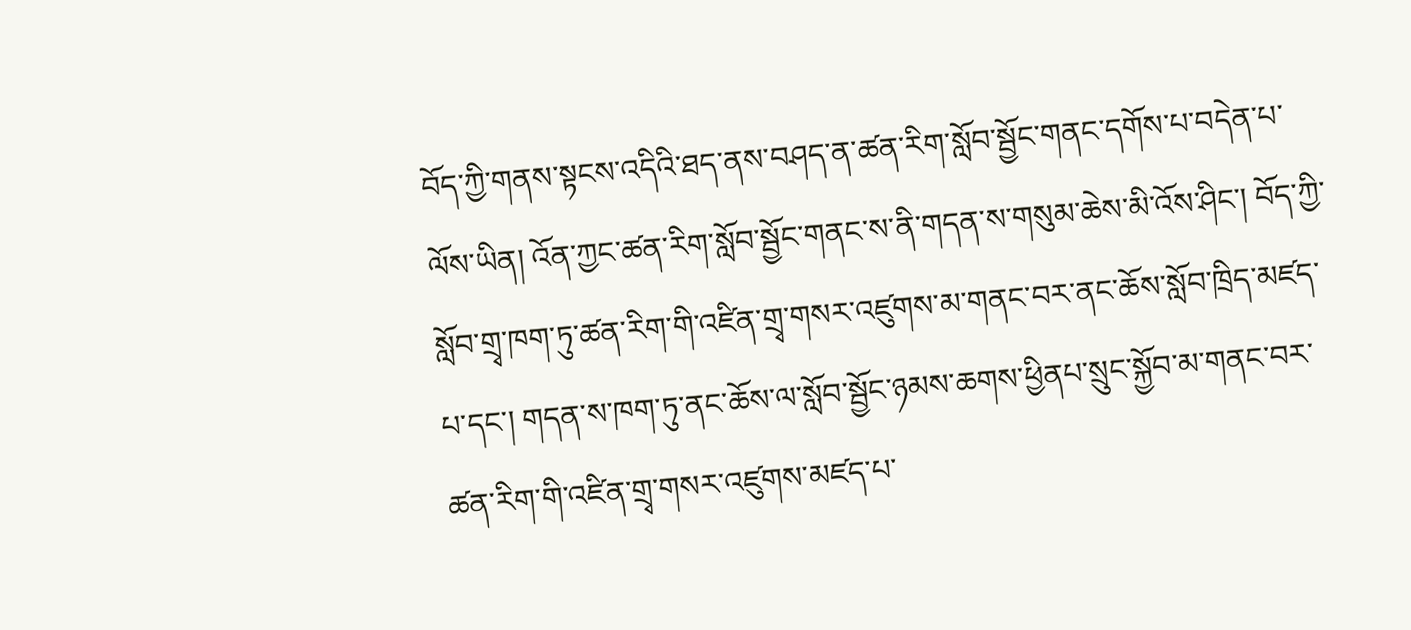བོད་ཀྱི་གནས་སྟངས་འདིའི་ཐད་ནས་བཤད་ན་ཚན་རིག་སློབ་སྦྱོང་གནང་དགོས་པ་བདེན་པ་ལོས་ཡིན། འོན་ཀྱང་ཚན་རིག་སློབ་སྦྱོང་གནང་ས་ནི་གདན་ས་གསུམ་ཆེས་མི་འོས་ཤིང་། བོད་ཀྱི་སློབ་གྲྭ་ཁག་ཏུ་ཚན་རིག་གི་འཛིན་གྲྭ་གསར་འཛུགས་མ་གནང་བར་ནང་ཆོས་སློབ་ཁྲིད་མཛད་པ་དང་། གདན་ས་ཁག་ཏུ་ནང་ཆོས་ལ་སློབ་སྦྱོང་ཉམས་ཆགས་ཕྱིནཔ་སྲུང་སྐྱོབ་མ་གནང་བར་ཚན་རིག་གི་འཛིན་གྲྭ་གསར་འཛུགས་མཛད་པ་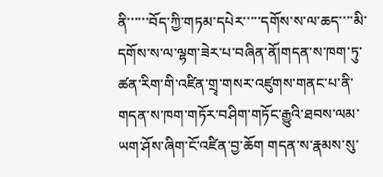ནི་་་་་་བོད་ཀྱི་གཏམ་དཔེར་་་་་དགོས་ས་ལ་ཆད་་་་མི་དགོས་ས་ལ་ལྷག་ཟེར་པ་བཞིན་ནོ།གདན་ས་ཁག་ཏུ་ཚན་རིག་གི་འཛིན་གྲྭ་གསར་འཛུགས་གནང་པ་ནི་གདན་ས་ཁག་གཏོར་བཤིག་གཏོང་རྒྱུའི་ཐབས་ལམ་ཡག་ཤོས་ཞིག་ངོ་འཛིན་བྱ་ཆོག གདན་ས་རྣམས་སུ་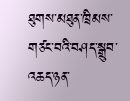ཐུགས་མཐུན་ཁྲིམས་གཙང་བའི་བཤད་སྒྲུབ་འཆད་ཉན་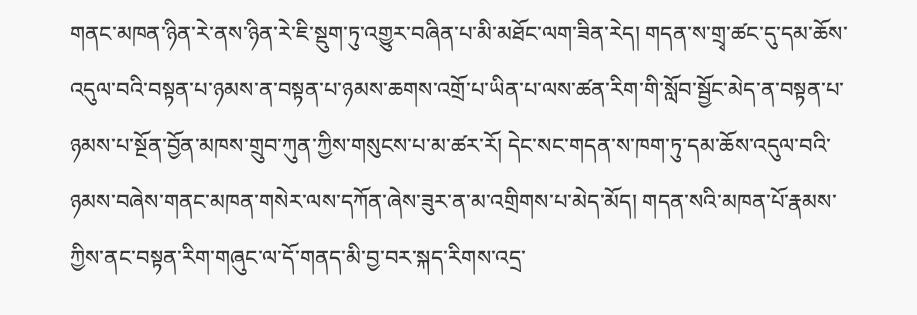གནང་མཁན་ཉིན་རེ་ནས་ཉིན་རེ་ཇི་སྡུག་ཏུ་འགྱུར་བཞིན་པ་མི་མཐོང་ལག་ཟིན་རེད། གདན་ས་གྲྭ་ཚང་དུ་དམ་ཆོས་འདུལ་བའི་བསྟན་པ་ཉམས་ན་བསྟན་པ་ཉམས་ཆགས་འགྲོ་པ་ཡིན་པ་ལས་ཚན་རིག་གི་སློབ་སྦྱོང་མེད་ན་བསྟན་པ་ཉམས་པ་སྔོན་བྱོན་མཁས་གྲུབ་ཀུན་ཀྱིས་གསུངས་པ་མ་ཚར་རོ། དེང་སང་གདན་ས་ཁག་ཏུ་དམ་ཆོས་འདུལ་བའི་ཉམས་བཞེས་གནང་མཁན་གསེར་ལས་དཀོན་ཞེས་ཟུར་ན་མ་འགྲིགས་པ་མེད་མོད། གདན་སའི་མཁན་པོ་རྣམས་ཀྱིས་ནང་བསྟན་རིག་གཞུང་ལ་དོ་གནད་མི་བྱ་བར་སྐད་རིགས་འདྲ་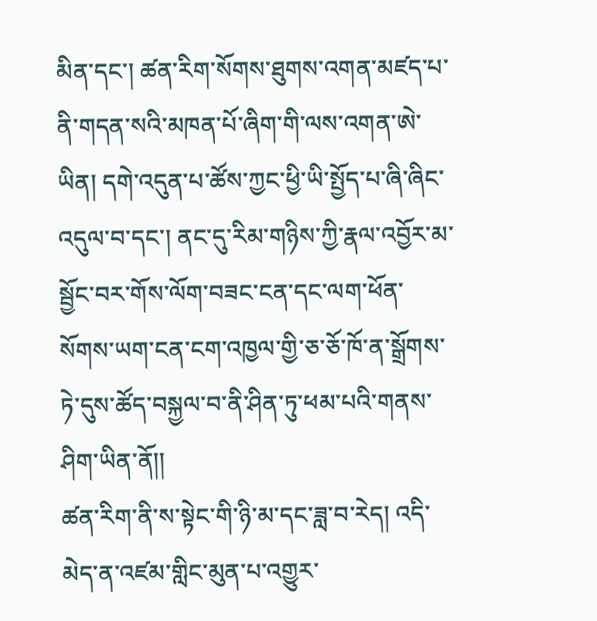མིན་དང་། ཚན་རིག་སོགས་ཐུགས་འགན་མཛད་པ་ནི་གདན་སའི་མཁན་པོ་ཞིག་གི་ལས་འགན་ཨེ་ཡིན། དགེ་འདུན་པ་ཚོས་ཀྱང་ཕྱི་ཡི་སྤྱོད་པ་ཞི་ཞིང་འདུལ་བ་དང་། ནང་དུ་རིམ་གཉིས་ཀྱི་རྣལ་འབྱོར་མ་སྦྱོང་བར་གོས་ལོག་བཟང་ངན་དང་ལག་ཕོན་སོགས་ཡག་ངན་ངག་འཁྱལ་གྱི་ཅ་ཅོ་ཁོ་ན་སྒྲོགས་ཏེ་དུས་ཚོད་བསྐྱལ་བ་ནི་ཤིན་ཏུ་ཕམ་པའི་གནས་ཤིག་ཡིན་ནོ།།
ཚན་རིག་ནི་ས་སྟེང་གི་ཉི་མ་དང་ཟླ་བ་རེད། འདི་མེད་ན་འཛམ་གླིང་མུན་པ་འགྱུར་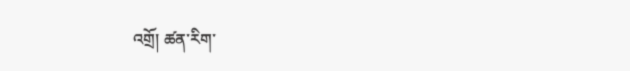འགྲོ། ཚན་རིག་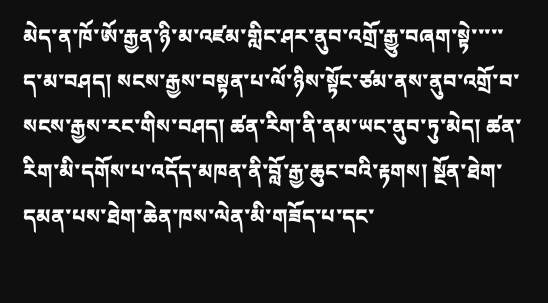མེད་ན་ཁོ་ཨོ་རྒྱན་ཉི་མ་འཛམ་གླིང་ཤར་ནུབ་འགྲོ་རྒྱུ་བཞག་སྟེ་་་་་ ད་མ་བཤད། སངས་རྒྱས་བསྟན་པ་ལོ་ཉིས་སྟོང་ཙམ་ནས་ནུབ་འགྲོ་བ་སངས་རྒྱས་རང་གིས་བཤད། ཚན་རིག་ནི་ནམ་ཡང་ནུབ་ཏུ་མེད། ཚན་རིག་མི་དགོས་པ་འདོད་མཁན་ནི་བློ་རྒྱ་ཆུང་བའི་རྟགས། སྔོན་ཐེག་དམན་པས་ཐེག་ཆེན་ཁས་ལེན་མི་གཟོད་པ་དང་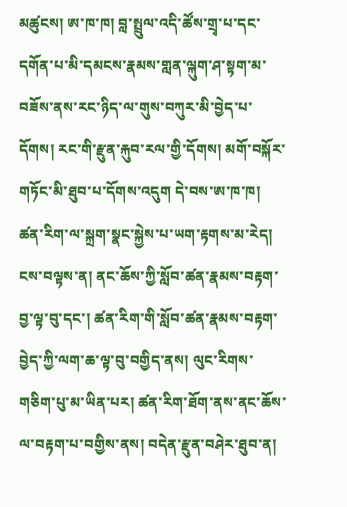མཚུངས། ཨ་ཁ་ཁ། བླ་སྤྲུལ་འདི་ཚོས་གྲྭ་པ་དང་དགོན་པ་མི་དམངས་རྣམས་གླན་ལྐུག་ཤ་སྟག་མ་བཟོས་ནས་རང་ཉིད་ལ་གུས་བཀུར་མི་བྱེད་པ་དོགས། རང་གི་རྫུན་རྐུབ་རལ་གྱི་དོགས། མགོ་བསྐོར་གཏོང་མི་ཐུབ་པ་དོགས་འདུག དེ་བས་ཨ་ཁ་ཁ། ཚན་རིག་ལ་སྐྲག་སྣང་སྐྱེས་པ་ཡག་རྟགས་མ་རེད།
ངས་བལྟས་ན། ནང་ཆོས་ཀྱི་སློབ་ཚན་རྣམས་བརྟག་བྱ་ལྟ་བུ་དང་། ཚན་རིག་གི་སློབ་ཚན་རྣམས་བརྟག་བྱེད་ཀྱི་ལག་ཆ་ལྟ་བུ་བགྱིད་ནས། ལུང་རིགས་གཅིག་པུ་མ་ཡིན་པར། ཚན་རིག་ཐོག་ནས་ནང་ཆོས་ལ་བརྟག་པ་བགྱིས་ནས། བདེན་རྫུན་བཤེར་ཐུབ་ན།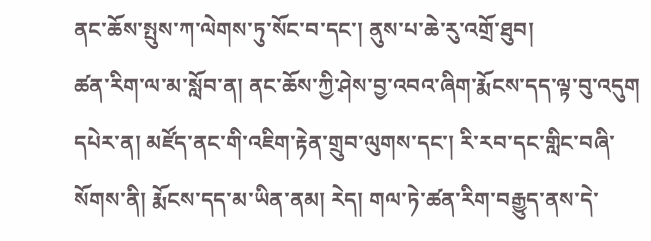ནང་ཆོས་སྤུས་ཀ་ལེགས་ཏུ་སོང་བ་དང་། ནུས་པ་ཆེ་རུ་འགྲོ་ཐུབ།
ཚན་རིག་ལ་མ་སློབ་ན། ནང་ཆོས་ཀྱི་ཤེས་བྱ་འབའ་ཞིག་རྨོངས་དད་ལྟ་བུ་འདུག དཔེར་ན། མཛོད་ནང་གི་འཇིག་རྟེན་གྲུབ་ལུགས་དང་། རི་རབ་དང་གླིང་བཞི་སོགས་ནི། རྨོངས་དད་མ་ཡིན་ནམ། རེད། གལ་ཏེ་ཚན་རིག་བརྒྱུད་ནས་དེ་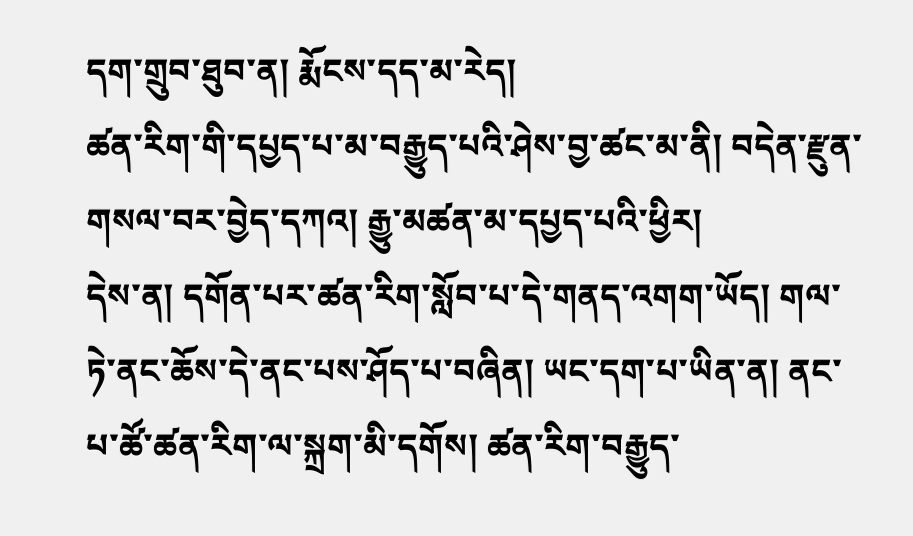དག་གྲུབ་ཐུབ་ན། རྨོངས་དད་མ་རེད།
ཚན་རིག་གི་དཔྱད་པ་མ་བརྒྱུད་པའི་ཤེས་བྱ་ཚང་མ་ནི། བདེན་རྫུན་གསལ་བར་བྱེད་དཀའ། རྒྱུ་མཚན་མ་དཔྱད་པའི་ཕྱིར།
དེས་ན། དགོན་པར་ཚན་རིག་སློབ་པ་དེ་གནད་འགག་ཡོད། གལ་ཏེ་ནང་ཆོས་དེ་ནང་པས་ཤོད་པ་བཞིན། ཡང་དག་པ་ཡིན་ན། ནང་པ་ཚོ་ཚན་རིག་ལ་སྐྲག་མི་དགོས། ཚན་རིག་བརྒྱུད་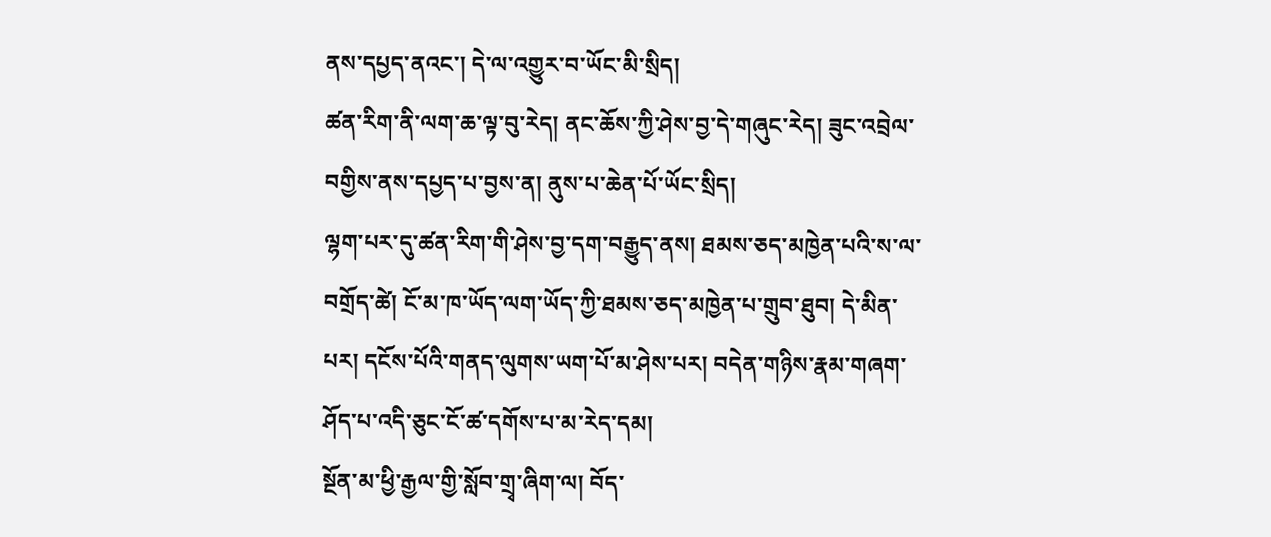ནས་དཔྱད་ནའང་། དེ་ལ་འགྱུར་བ་ཡོང་མི་སྲིད།
ཚན་རིག་ནི་ལག་ཆ་ལྟ་བུ་རེད། ནང་ཆོས་ཀྱི་ཤེས་བྱ་དེ་གཞུང་རེད། ཟུང་འབྲེལ་བགྱིས་ནས་དཔྱད་པ་བྱས་ན། ནུས་པ་ཆེན་པོ་ཡོང་སྲིད།
ལྷག་པར་དུ་ཚན་རིག་གི་ཤེས་བྱ་དག་བརྒྱུད་ནས། ཐམས་ཅད་མཁྱེན་པའི་ས་ལ་བགྲོད་ཚེ། ངོ་མ་ཁ་ཡོད་ལག་ཡོད་ཀྱི་ཐམས་ཅད་མཁྱེན་པ་གྲུབ་ཐུབ། དེ་མིན་པར། དངོས་པོའི་གནད་ལུགས་ཡག་པོ་མ་ཤེས་པར། བདེན་གཉིས་རྣམ་གཞག་ཤོད་པ་འདི་ཅུང་ངོ་ཚ་དགོས་པ་མ་རེད་དམ།
སྔོན་མ་ཕྱི་རྒྱལ་གྱི་སློབ་གྲྭ་ཞིག་ལ། བོད་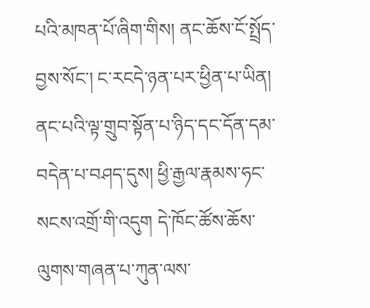པའི་མཁན་པོ་ཞིག་གིས། ནང་ཆོས་ངོ་སྤྲོད་བྱས་སོང་། ང་རངདེ་ཉན་པར་ཕྱིན་པ་ཡིན། ནང་པའི་ལྟ་གྲུབ་སྟོན་པ་ཉིད་དང་དོན་དམ་བདེན་པ་བཤད་དུས། ཕྱི་རྒྱལ་རྣམས་ཧང་སངས་འགྲོ་གི་འདུག དེ་ཁོང་ཚོས་ཆོས་ལུགས་གཞན་པ་ཀུན་ལས་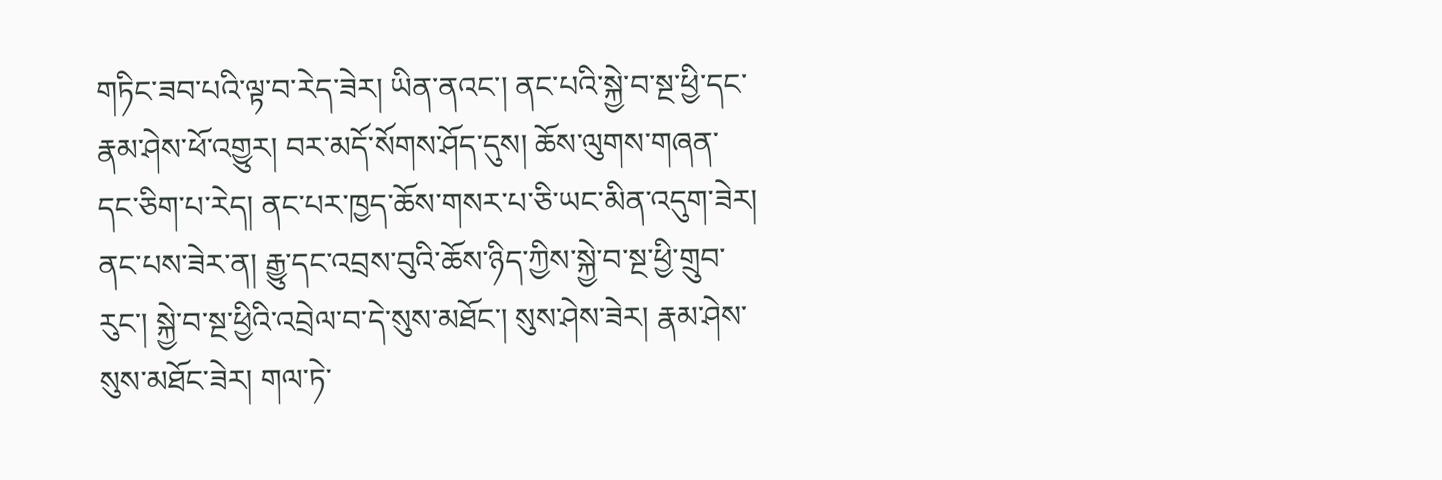གཏིང་ཟབ་པའི་ལྟ་བ་རེད་ཟེར། ཡིན་ནའང་། ནང་པའི་སྐྱེ་བ་སྔ་ཕྱི་དང་རྣམ་ཤེས་ཕོ་འགྱུར། བར་མདོ་སོགས་ཤོད་དུས། ཆོས་ལུགས་གཞན་དང་ཅིག་པ་རེད། ནང་པར་ཁྱད་ཆོས་གསར་པ་ཅི་ཡང་མིན་འདུག་ཟེར། ནང་པས་ཟེར་ན། རྒྱུ་དང་འབྲས་བུའི་ཆོས་ཉིད་ཀྱིས་སྐྱེ་བ་སྔ་ཕྱི་གྲུབ་རུང་། སྐྱེ་བ་སྔ་ཕྱིའི་འབྲེལ་བ་དེ་སུས་མཐོང་། སུས་ཤེས་ཟེར། རྣམ་ཤེས་སུས་མཐོང་ཟེར། གལ་ཏེ་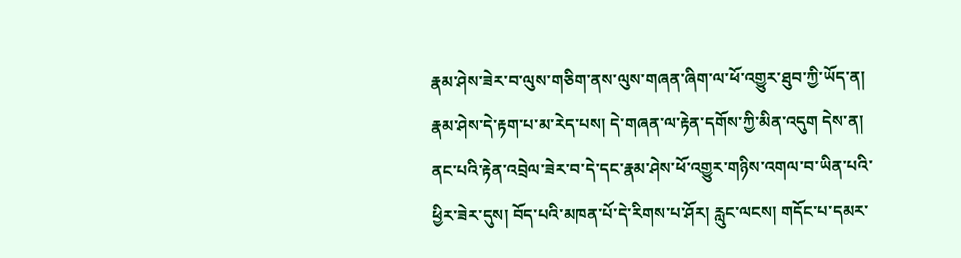རྣམ་ཤེས་ཟེར་བ་ལུས་གཅིག་ནས་ལུས་གཞན་ཞིག་ལ་ཕོ་འགྱུར་ཐུབ་ཀྱི་ཡོད་ན། རྣམ་ཤེས་དེ་རྟག་པ་མ་རེད་པས། དེ་གཞན་ལ་རྟེན་དགོས་ཀྱི་མིན་འདུག དེས་ན། ནང་པའི་རྟེན་འབྲེལ་ཟེར་བ་དེ་དང་རྣམ་ཤེས་ཕོ་འགྱུར་གཉིས་འགལ་བ་ཡིན་པའི་ཕྱིར་ཟེར་དུས། བོད་པའི་མཁན་པོ་དེ་རིགས་པ་ཤོར། རླུང་ལངས། གདོང་པ་དམར་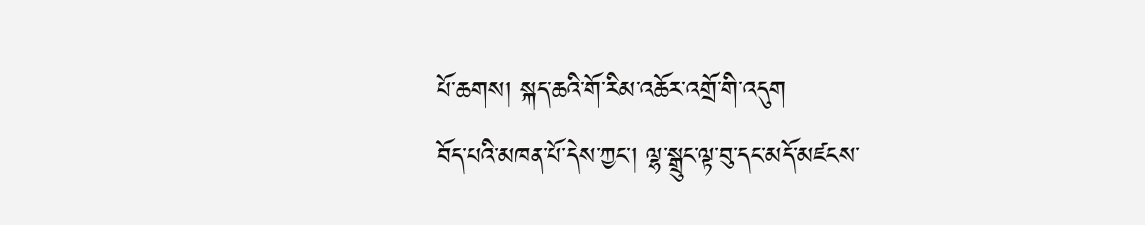པོ་ཆགས། སྐད་ཆའི་གོ་རིམ་འཆོར་འགྲོ་གི་འདུག
བོད་པའི་མཁན་པོ་དེས་ཀྱང་། ལྷ་སྒྲུང་ལྟ་བུ་དང་མདོ་མཛངས་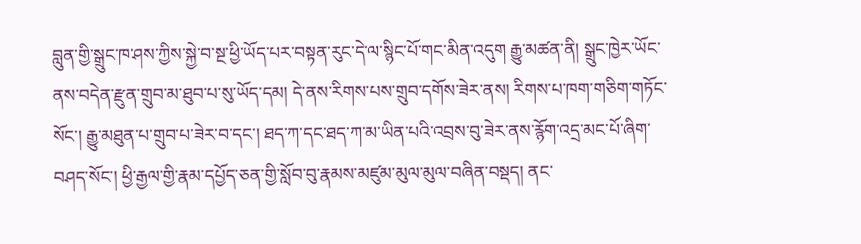བླུན་གྱི་སྒྲུང་ཁ་ཤས་ཀྱིས་སྐྱེ་བ་སྔ་ཕྱི་ཡོད་པར་བསྟན་རུང་དེ་ལ་སྙིང་པོ་གང་མིན་འདུག རྒྱུ་མཚན་ནི། སྒྲུང་ཁྱེར་ཡོང་ནས་བདེན་རྫུན་གྲུབ་མ་ཐུབ་པ་སུ་ཡོད་དམ། དེ་ནས་རིགས་པས་གྲུབ་དགོས་ཟེར་ནས། རིགས་པ་ཁག་གཅིག་གཏོང་སོང་། རྒྱུ་མཐུན་པ་གྲུབ་པ་ཟེར་བ་དང་། ཐད་ཀ་དང་ཐད་ཀ་མ་ཡིན་པའི་འབྲས་བུ་ཟེར་ནས་རྙོག་འདྲ་མང་པོ་ཞིག་བཤད་སོང་། ཕྱི་རྒྱལ་གྱི་རྣམ་དཔྱོད་ཅན་གྱི་སློབ་བུ་རྣམས་མཛུམ་མུལ་མུལ་བཞིན་བསྡད། ནང་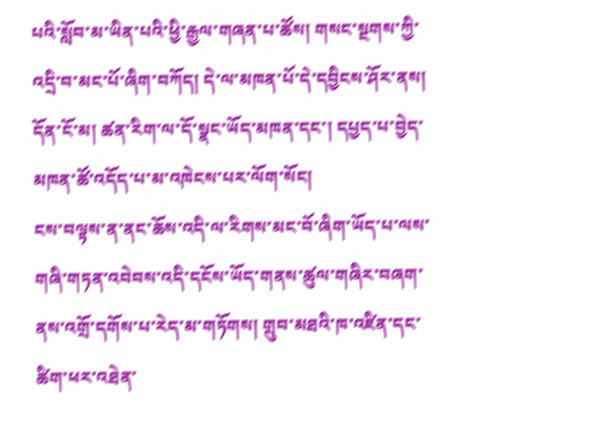པའི་སློབ་མ་ཡིན་པའི་ཕྱི་རྒྱལ་གཞན་པ་ཚོས། གསང་སྔགས་ཀྱི་འདྲི་བ་མང་པོ་ཞིག་བཀོད། དེ་ལ་མཁན་པོ་དེ་དབྱིངས་ཤོར་ནས། དོན་ངོ་མ། ཚན་རིག་ལ་དོ་སྣང་ཡོད་མཁན་དང་། དཔྱད་པ་བྱེད་མཁན་ཚོ་འདོད་པ་མ་འཁེངས་པར་ལོག་སོང།
ངས་བལྟས་ན་ནང་ཆོས་འདི་ལ་རིགས་མང་བོ་ཞིག་ཡོད་པ་ལས་གཞི་གཏན་འབེབས་འདི་དངོས་ཡོད་གནས་ཚུལ་གཞིར་བཞག་ནས་འགྲོ་དགོས་པ་རེད་མ་གཏོགས། གྲུབ་མཐའི་ཁ་འཛིན་དང་ཚིག་ཕར་འཐེན་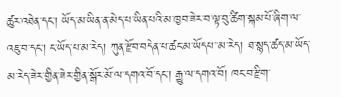ཚུར་འཐེན་དང་། ཡོད་མ་ཡིན་ན་མེད་པ་ཡིན་པའི་མ་ཁྱབ་ཟེར་བ་ལྟ་བུ་ཚིག་སྐམ་པོ་ཞིག་ལ་འཇུ་བ་དང་། ང་ཡོད་པ་མ་རེད། ཀུན་རྫོབ་བདེན་པ་ཚང་མ་ཡོདཔ་་མ་རེད། ཐ་སྙད་ཚད་མ་ཡོད་མ་རེད་ཟེར་གྱིན་ཟེར་གྱིན་སྒོར་མོ་ལ་དགའ་བོ་དང་། རྒྱུ་ལ་དགའ་བོ། ཁང་བ་རྫིག་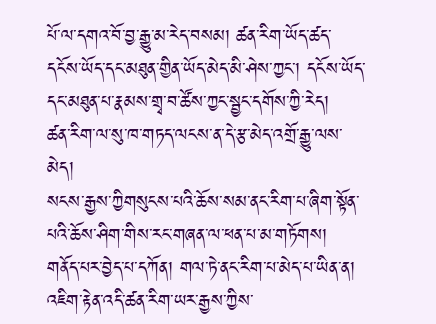པོ་ལ་དགའ་བོ་བྱ་རྒྱུ་མ་རེད་བསམ། ཚན་རིག་ཡོད་ཚད་དངོས་ཡོད་དང་མཐུན་གྱིན་ཡོད་མེད་མི་ཤེས་ཀྱང་། དངོས་ཡོད་དང་མཐུན་པ་རྣམས་གྲྭ་བ་ཚོས་ཀྱང་སྦྱང་དགོས་ཀྱི་རེད།
ཚན་རིག་ལ་སུ་ཁ་གཏད་ལངས་ན་དེ་རྩ་མེད་འགྲོ་རྒྱུ་ལས་མེད།
སངས་རྒྱས་ཀྱིགསུངས་པའི་ཆོས་སམ་ནང་རིག་པ་ཞིག་སྟོན་པའི་ཆོས་ཤིག་གིས་རང་གཞན་ལ་ཕན་པ་མ་གཏོགས། གནོད་པར་བྱེད་པ་དཀོན། གལ་ཏེ་ནང་རིག་པ་མེད་པ་ཡིན་ན། འཇིག་རྟེན་འདི་ཚན་རིག་ཡར་རྒྱས་ཀྱིས་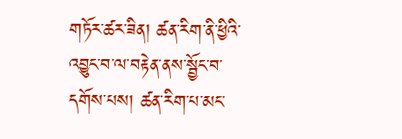གཏོར་ཚར་ཟིན། ཚན་རིག་ནི་ཕྱིའི་འབྱུང་བ་ལ་བརྟེན་ནས་སྦྱོང་བ་དགོས་པས། ཚན་རིག་པ་མང་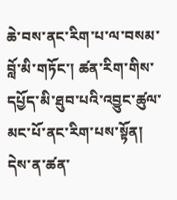ཆེ་བས་ནང་རིག་པ་ལ་བསམ་བློ་མི་གཏོང་། ཚན་རིག་གིས་དཔྱོད་མི་ཐུབ་པའི་འབྱུང་ཚུལ་མང་པོ་ནང་རིག་པས་སྟོན། དེས་ན་ཚན་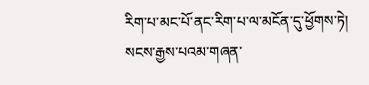རིག་པ་མང་པོ་ནང་རིག་པ་ལ་མངོན་དུ་ཕྱོགས་ཏེ། སངས་རྒྱས་པའམ་གཞན་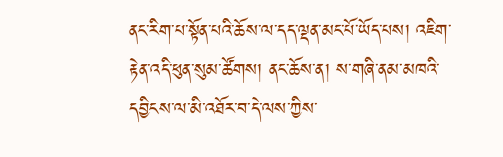ནང་རིག་པ་སྟོན་པའི་ཆོས་ལ་དད་ལྡན་མང་པོ་ཡོད་པས། འཇིག་རྟེན་འདི་ཕུན་སུམ་ཚོགས། ནང་ཆོས་ན། ས་གཞི་ནམ་མཁའི་དབྱིངས་ལ་མི་འཐོར་བ་དེ་ལས་ཀྱིས་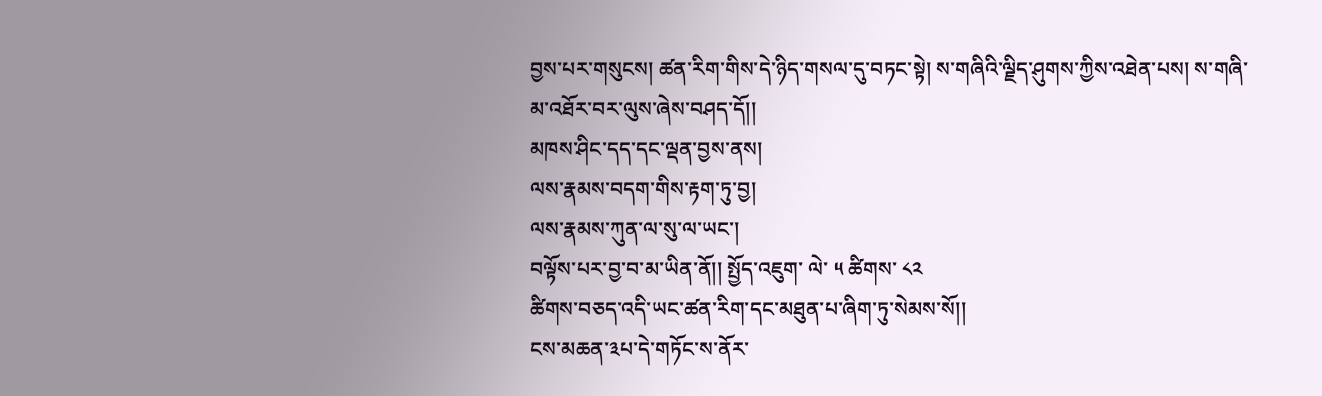བྱས་པར་གསུངས། ཚན་རིག་གིས་དེ་ཉིད་གསལ་དུ་བཏང་སྟེ། ས་གཞིའི་ལྗིད་ཤུགས་ཀྱིས་འཐེན་པས། ས་གཞི་མ་འཐོར་བར་ལུས་ཞེས་བཤད་དོ།།
མཁས་ཤིང་དད་དང་ལྡན་བྱས་ནས།
ལས་རྣམས་བདག་གིས་རྟག་ཏུ་བྱ།
ལས་རྣམས་ཀུན་ལ་སུ་ལ་ཡང་།
བལྟོས་པར་བྱ་བ་མ་ཡིན་ནོ།། སྤྱོད་འཇུག་ ལེ་ ༥ ཚིགས་ ༨༢
ཚིགས་བཅད་འདི་ཡང་ཚན་རིག་དང་མཐུན་པ་ཞིག་ཏུ་སེམས་སོ།།
ངས་མཆན་༣པ་དེ་གཏོང་ས་ནོར་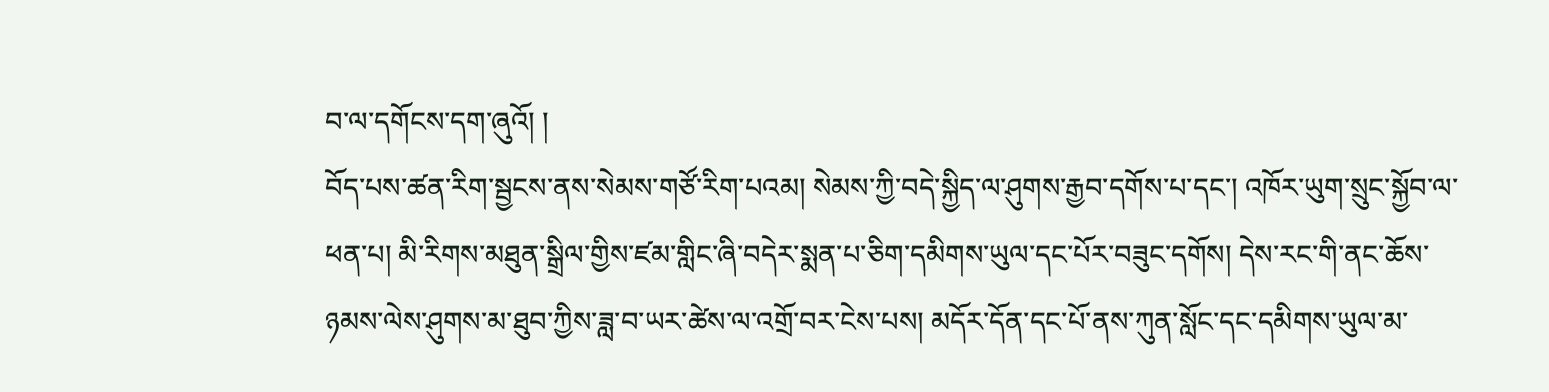བ་ལ་དགོངས་དག་ཞུའོ། །
བོད་པས་ཚན་རིག་སྦྱངས་ནས་སེམས་གཙོ་རིག་པའམ། སེམས་ཀྱི་བདེ་སྐྱིད་ལ་ཤུགས་རྒྱབ་དགོས་པ་དང་། འཁོར་ཡུག་སྲུང་སྐྱོབ་ལ་ཕན་པ། མི་རིགས་མཐུན་སྒྲིལ་གྱིས་ཛམ་གླིང་ཞི་བདེར་སྨན་པ་ཅིག་དམིགས་ཡུལ་དང་པོར་བཟུང་དགོས། དེས་རང་གི་ནང་ཆོས་ཉམས་ལེས་ཤུགས་མ་ཐུབ་ཀྱིས་ཟླ་བ་ཡར་ཚེས་ལ་འགྲོ་བར་ངེས་པས། མདོར་དོན་དང་པོ་ནས་ཀུན་སློང་དང་དམིགས་ཡུལ་མ་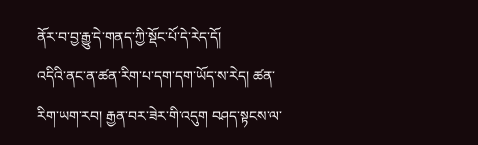ནོར་བ་བྱ་རྒྱུ་དེ་གནད་ཀྱི་སྡོང་པོ་དེ་རེད་དོ།
འདིའི་ནང་ན་ཚན་རིག་པ་དག་དག་ཡོད་ས་རེད། ཚན་རིག་ཡག་རབ། རྒྱན་བར་ཟེར་གི་འདུག བཤད་སྟངས་ལ་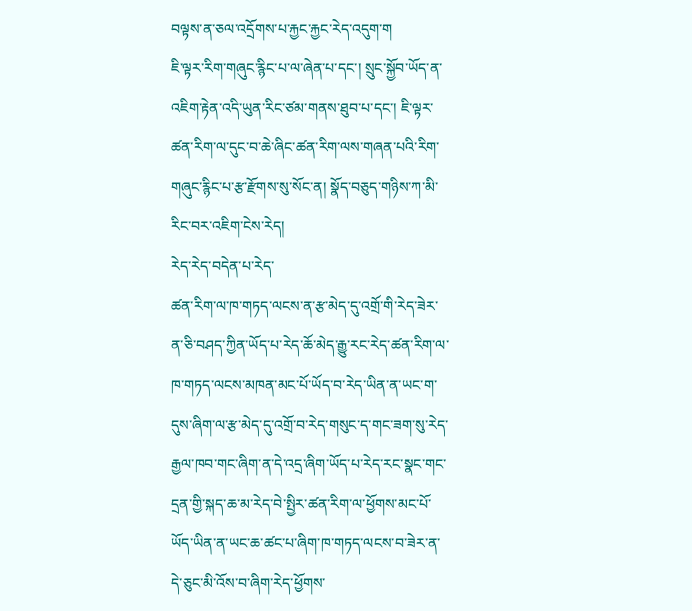བལྟས་ན་ཅལ་འདྲོགས་པ་རྐྱང་རྐྱང་རེད་འདུག་ག
ཇི་ལྟར་རིག་གཞུང་རྙིང་པ་ལ་ཞེན་པ་དང་། སྲུང་སྐྱོབ་ཡོད་ན་འཇིག་རྟེན་འདི་ཡུན་རིང་ཙམ་གནས་ཐུབ་པ་དང་། ཇི་ལྟར་ཚན་རིག་ལ་དུང་བ་ཆེ་ཞིང་ཚན་རིག་ལས་གཞན་པའི་རིག་གཞུང་རྙིང་པ་རྩ་རྫོགས་སུ་སོང་ན། སྣོད་བཅུད་གཉིས་ཀ་མི་རིང་བར་འཇིག་ངེས་རེད།
རེད་རེད་བདེན་པ་རེད་
ཚན་རིག་ལ་ཁ་གཏད་ལངས་ན་རྩ་མེད་དུ་འགྲོ་གི་རེད་ཟེར་ན་ཅི་བཤད་ཀྱིན་ཡོད་པ་རེད་ཆོ་མེད་རྒྱུ་རང་རེད་ཚན་རིག་ལ་ཁ་གཏད་ལངས་མཁན་མང་པོ་ཡོད་བ་རེད་ཡིན་ན་ཡང་ག་དུས་ཞིག་ལ་རྩ་མེད་དུ་འགྲོ་བ་རེད་གསུང་ད་གང་ཟག་སུ་རེད་རྒྱལ་ཁབ་གང་ཞིག་ན་དེ་འདྲ་ཞིག་ཡོད་པ་རེད་རང་སྣང་གང་དྲན་གྱི་སྐད་ཆ་མ་རེད་བེ་སྤྱིར་ཚན་རིག་ལ་ཕྱོགས་མང་པོ་ཡོད་ཡིན་ན་ཡང་ཆ་ཚང་པ་ཞིག་ཁ་གཏད་ལངས་བ་ཟེར་ན་དེ་ཅུང་མི་འོས་བ་ཞིག་རེད་ཕྱོགས་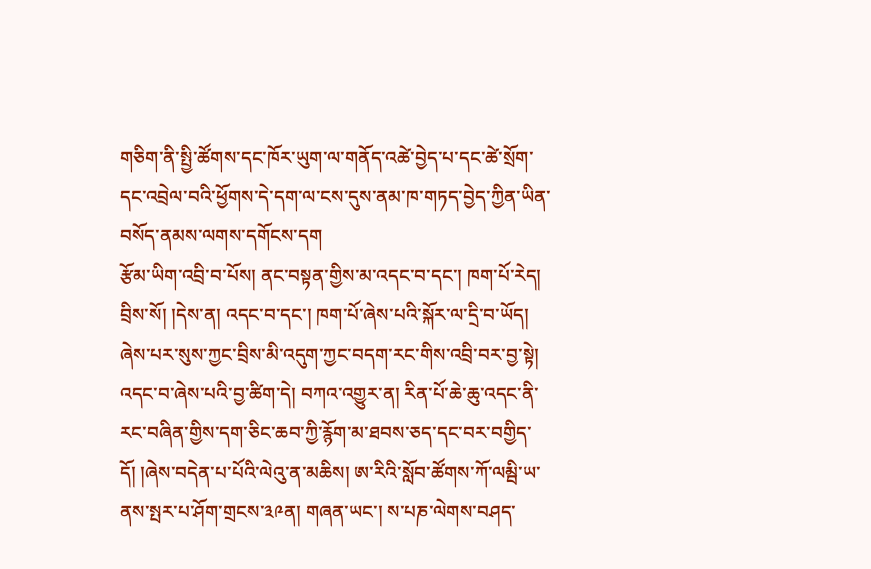གཅིག་ནི་སྤྱི་ཚོགས་དང་ཁོར་ཡུག་ལ་གནོད་འཚེ་བྱེད་པ་དང་ཚེ་སྲོག་དང་འབྲེལ་བའི་ཕྱོགས་དེ་དག་ལ་ངས་དུས་ནམ་ཁ་གཏད་བྱེད་ཀྱིན་ཡིན་བསོད་ནམས་ལགས་དགོངས་དག
རྩོམ་ཡིག་འབྲི་བ་པོས། ནང་བསྟན་གྱིས་མ་འདང་བ་དང་། ཁག་པོ་རེད། བྲིས་སོ། །དེས་ན། འདང་བ་དང་། ཁག་པོ་ཞེས་པའི་སྐོར་ལ་དྲི་བ་ཡོད། ཞེས་པར་སུས་ཀྱང་བྲིས་མི་འདུག་ཀྱང་བདག་རང་གིས་འབྲི་བར་བྱ་སྟེ།
འདང་བ་ཞེས་པའི་བྱ་ཚིག་དེ། བཀའ་འགྱུར་ན། རིན་པོ་ཆེ་ཆུ་འདང་ནི་རང་བཞིན་གྱིས་དག་ཅིང་ཆབ་ཀྱི་རྙོག་མ་ཐབས་ཅད་དང་བར་བགྱིད་དོ། །ཞེས་བདེན་པ་པོའི་ལེའུ་ན་མཆིས། ཨ་རིའི་སློབ་ཚོགས་ཀོ་ལམྦི་ཡ་ནས་སྤར་པ་ཤོག་གྲངས་༣༩ན། གཞན་ཡང་། ས་པཎ་ལེགས་བཤད་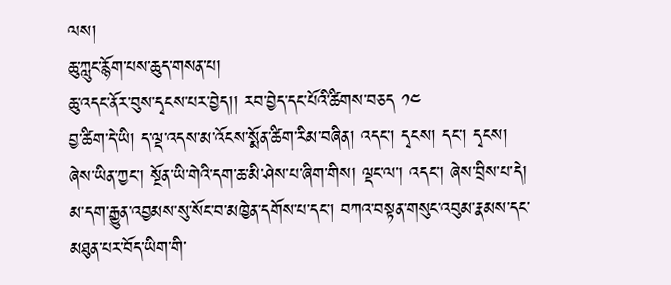ལས།
ཆུ་ཀླུང་རྙོག་པས་ཆུད་གསན་པ།
ཆུ་འདང་ནོར་བུས་དྭངས་པར་བྱེད།། རབ་བྱེད་དང་པོའི་ཚིགས་བཅད ༡༤
བྱ་ཚིག་དེ་ཡི། ད་ལྡ་འདས་མ་འོངས་སྨོན་ཚིག་རིམ་བཞིན། འདང་། དྭངས། དང་། དྭངས། ཞེས་ཡིན་ཀྱང་། སྔོན་ཡི་གེའི་དག་ཆ་མི་ཤེས་པ་ཞིག་གིས། ལྡང་ལ་། འདང་། ཞེས་བྲིས་པ་དེ། མ་དག་རྒྱུན་འབྱམས་སུ་སོང་བ་མཁྱེན་དགོས་པ་དང་། བཀའ་བསྟན་གསུང་འབུམ་རྣམས་དང་མཐུན་པར་བོད་ཡིག་གི་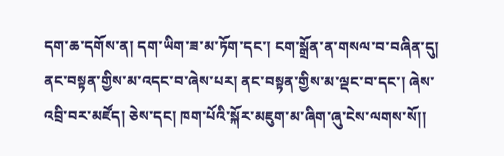དག་ཆ་དགོས་ན། དག་ཡིག་ཟ་མ་ཏོག་དང་། ངག་སྒྲོན་ན་གསལ་བ་བཞིན་དུ། ནང་བསྟན་གྱིས་མ་འདང་བ་ཞེས་པར། ནང་བསྟན་གྱིས་མ་ལྡང་བ་དང་། ཞེས་འབྲི་བར་མཛོད། ཅེས་དང། ཁག་པོའི་སྐོར་མཇུག་མ་ཞིག་ཞུ་ངེས་ལགས་སོ།།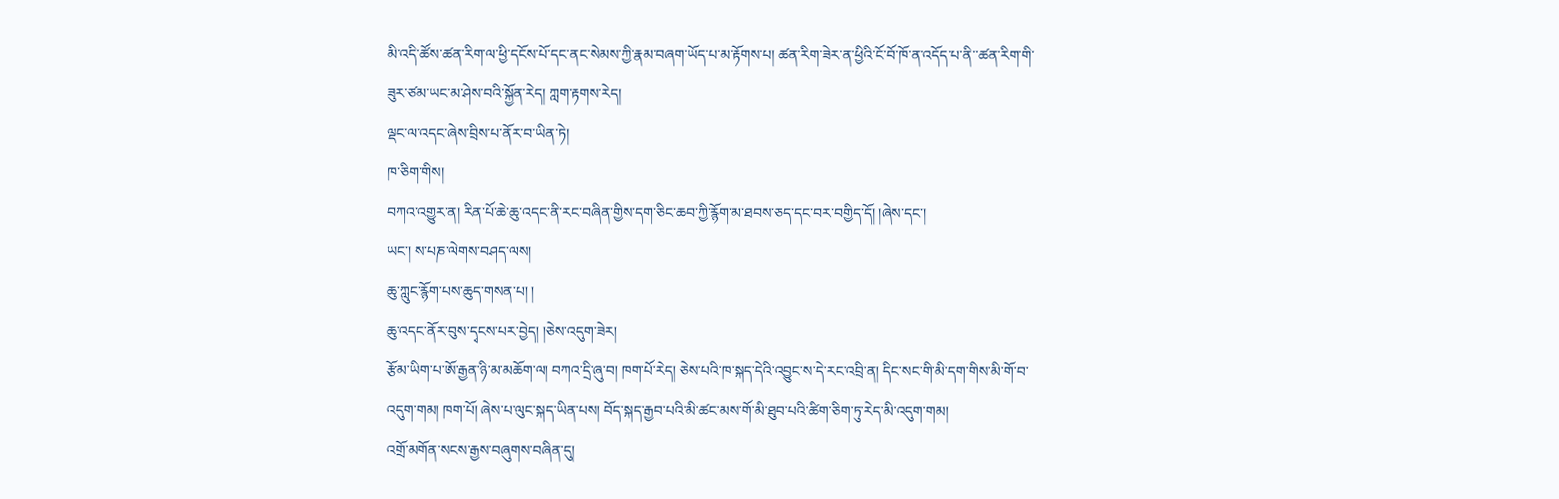མི་འདི་ཚོས་ཚན་རིག་ལ་ཕྱི་དངོས་པོ་དང་ནང་སེམས་ཀྱི་རྣམ་བཞག་ཡོད་པ་མ་རྟོགས་པ། ཚན་རིག་ཟེར་ན་ཕྱིའི་ངོ་བོ་ཁོ་ན་འདོད་པ་ནི་་ཚན་རིག་གི་ཟུར་ཙམ་ཡང་མ་ཤེས་བའི་སྐྱོན་རེད། ཀླག་རྟགས་རེད།
ལྡང་ལ་འདང་ཞེས་བྲིས་པ་ནོར་བ་ཡིན་ཏེ།
ཁ་ཅིག་གིས།
བཀའ་འགྱུར་ན། རིན་པོ་ཆེ་ཆུ་འདང་ནི་རང་བཞིན་གྱིས་དག་ཅིང་ཆབ་ཀྱི་རྙོག་མ་ཐབས་ཅད་དང་བར་བགྱིད་དོ། །ཞེས་དང་།
ཡང་། ས་པཎ་ལེགས་བཤད་ལས།
ཆུ་ཀླུང་རྙོག་པས་ཆུད་གསན་པ། །
ཆུ་འདང་ནོར་བུས་དྭངས་པར་བྱེད། །ཅེས་འདུག་ཟེར།
རྩོམ་ཡིག་པ་ཨོ་རྒྱན་ཉི་མ་མཆོག་ལ། བཀའ་དྲི་ཞུ་བ། ཁག་པོ་རེད། ཅེས་པའི་ཁ་སྐད་དེའི་འབྱུང་ས་དེ་རང་འབྲི་ན། དིང་སང་གི་མི་དག་གིས་མི་གོ་བ་འདུག་གམ། ཁག་པོ། ཞེས་པ་ལུང་སྐད་ཡིན་པས། བོད་སྐད་རྒྱབ་པའི་མི་ཚང་མས་གོ་མི་ཐུབ་པའི་ཚིག་ཅིག་ཏུ་རེད་མི་འདུག་གམ།
འགྲོ་མགོན་སངས་རྒྱས་བཞུགས་བཞིན་དུ།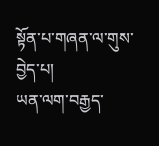སྟོན་པ་གཞན་ལ་གུས་བྱེད་པ།
ཡན་ལག་བརྒྱད་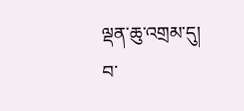ལྡན་ཆུ་འགྲམ་དུ།
བ་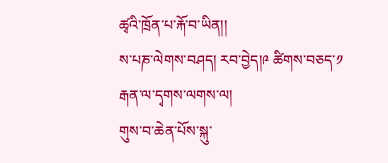ཚྭའི་ཁྲོན་པ་རྐོ་བ་ཡིན།།
ས་པཎ་ལེགས་བཤད། རབ་བྱེད།༩ ཚིགས་བཅད་༡
རྒན་ལ་དྭགས་ལགས་ལ།
གུས་བ་ཆེན་པོས་སྐུ་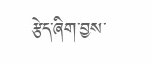རྩེད་ཞིག་བྱས་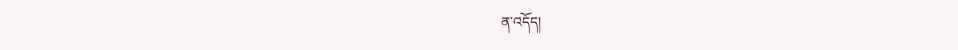ན་འདོད།